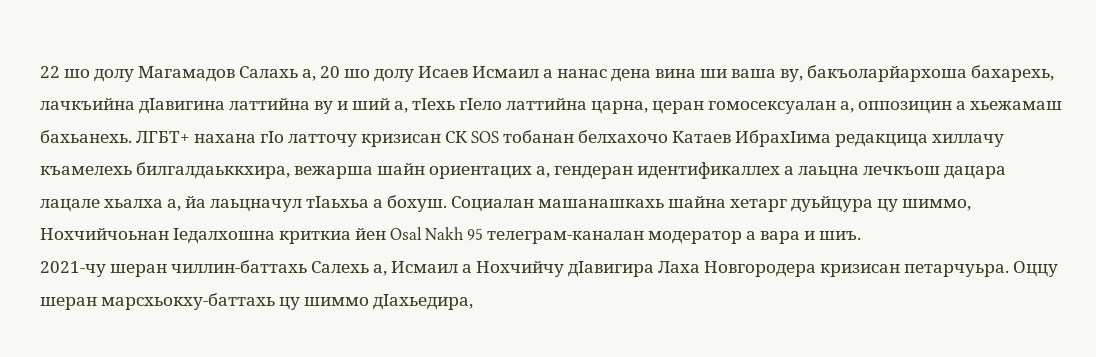22 шо долу Магамадов Салахь а, 20 шо долу Исаев Исмаил а нанас дена вина ши ваша ву, бакъоларйархоша бахарехь, лачкъийна дIавигина латтийна ву и ший а, тIехь гIело латтийна царна, церан гомосексуалан а, оппозицин а хьежамаш бахьанехь. ЛГБТ+ нахана гIо латточу кризисан СК SOS тобанан белхахочо Катаев ИбрахIима редакцица хиллачу къамелехь билгалдаьккхира, вежарша шайн ориентацих а, гендеран идентификаллех а лаьцна лечкъош дацара лацале хьалха а, йа лаьцначул тIаьхьа а бохуш. Социалан машанашкахь шайна хетарг дуьйцура цу шиммо, Нохчийчоьнан Iедалхошна криткиа йен Osal Nakh 95 телеграм-каналан модератор а вара и шиъ.
2021-чу шеран чиллин-баттахь Салехь а, Исмаил а Нохчийчу дIавигира Лаха Новгородера кризисан петарчуьра. Оццу шеран марсхьокху-баттахь цу шиммо дIахьедира,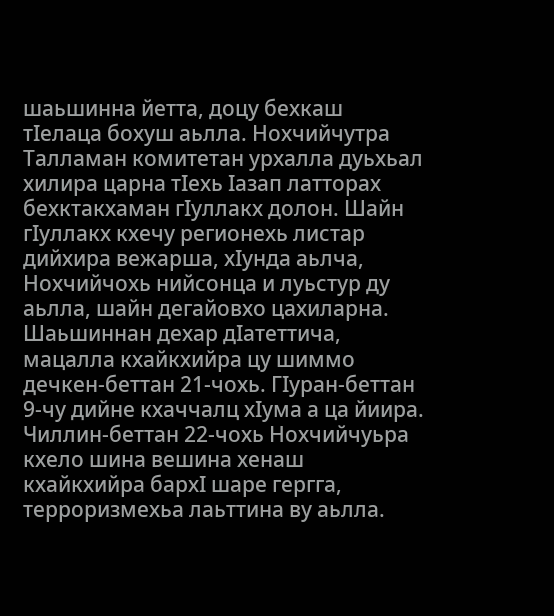шаьшинна йетта, доцу бехкаш тIелаца бохуш аьлла. Нохчийчутра Талламан комитетан урхалла дуьхьал хилира царна тIехь Iазап латторах бехктакхаман гIуллакх долон. Шайн гIуллакх кхечу регионехь листар дийхира вежарша, хIунда аьлча, Нохчийчохь нийсонца и луьстур ду аьлла, шайн дегайовхо цахиларна. Шаьшиннан дехар дIатеттича, мацалла кхайкхийра цу шиммо дечкен-беттан 21-чохь. ГIуран-беттан 9-чу дийне кхаччалц хIума а ца йиира.
Чиллин-беттан 22-чохь Нохчийчуьра кхело шина вешина хенаш кхайкхийра бархI шаре гергга, терроризмехьа лаьттина ву аьлла.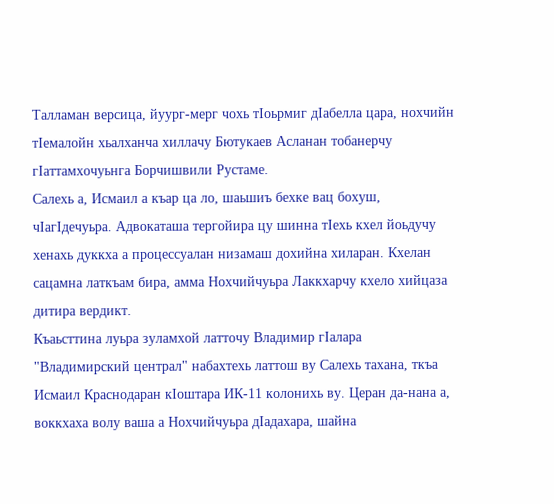Талламан версица, йуург-мерг чохь тIоьрмиг дIабелла цара, нохчийн тIемалойн хьалханча хиллачу Бютукаев Асланан тобанерчу гIаттамхочуьнга Борчишвили Рустаме.
Салехь а, Исмаил а къар ца ло, шаьшиъ бехке вац бохуш, чIагIдечуьра. Адвокаташа тергойира цу шинна тIехь кхел йоьдучу хенахь дуккха а процессуалан низамаш дохийна хиларан. Кхелан сацамна латкъам бира, амма Нохчийчуьра Лаккхарчу кхело хийцаза дитира вердикт.
Къаьсттина луьра зуламхой латточу Владимир гIалара "Владимирский централ" набахтехь латтош ву Салехь тахана, ткъа Исмаил Краснодаран кIоштара ИК-11 колонихь ву. Церан да-нана а, воккхаха волу ваша а Нохчийчуьра дIадахара, шайна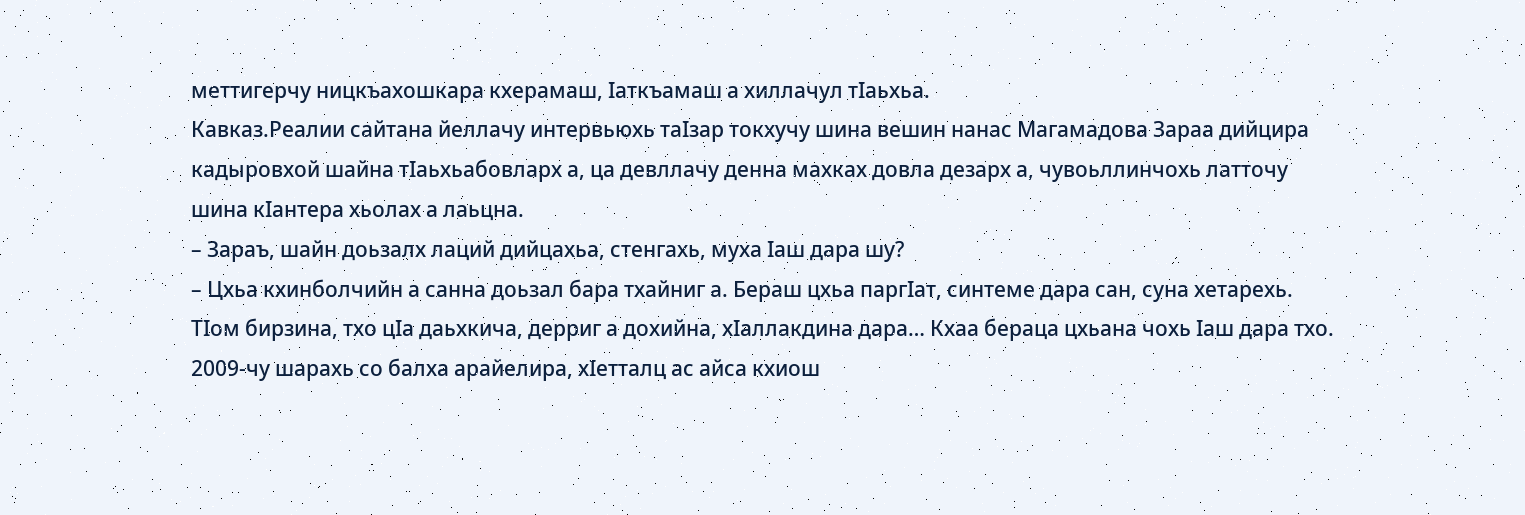меттигерчу ницкъахошкара кхерамаш, Iаткъамаш а хиллачул тIаьхьа.
Кавказ.Реалии сайтана йеллачу интервьюхь таIзар токхучу шина вешин нанас Магамадова Зараа дийцира кадыровхой шайна тIаьхьабовларх а, ца девллачу денна махках довла дезарх а, чувоьллинчохь латточу шина кIантера хьолах а лаьцна.
– Зараъ, шайн доьзалх лаций дийцахьа, стенгахь, муха Iаш дара шу?
– Цхьа кхинболчийн а санна доьзал бара тхайниг а. Бераш цхьа паргIат, синтеме дара сан, суна хетарехь. ТIом бирзина, тхо цIа даьхкича, дерриг а дохийна, хIаллакдина дара… Кхаа бераца цхьана чохь Iаш дара тхо. 2009-чу шарахь со балха арайелира, хIетталц ас айса кхиош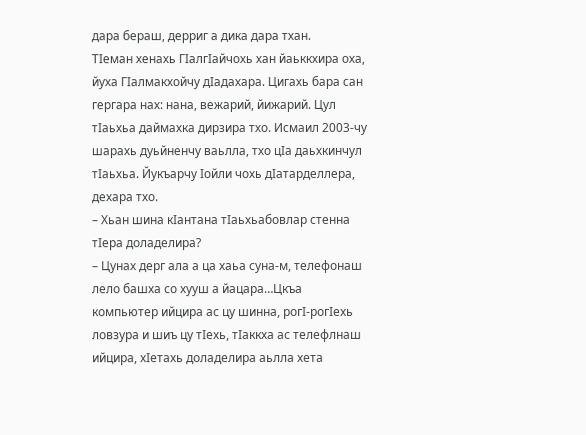дара бераш, дерриг а дика дара тхан.
ТIеман хенахь ГIалгIайчохь хан йаьккхира оха, йуха ГIалмакхойчу дIадахара. Цигахь бара сан гергара нах: нана, вежарий, йижарий. Цул тIаьхьа даймахка дирзира тхо. Исмаил 2003-чу шарахь дуьйненчу ваьлла, тхо цIа даьхкинчул тIаьхьа. Йукъарчу Iойли чохь дIатарделлера, дехара тхо.
– Хьан шина кIантана тIаьхьабовлар стенна тIера доладелира?
– Цунах дерг ала а ца хаьа суна-м, телефонаш лело башха со хууш а йацара…Цкъа компьютер ийцира ас цу шинна, рогI-рогIехь ловзура и шиъ цу тIехь, тIаккха ас телефлнаш ийцира, хIетахь доладелира аьлла хета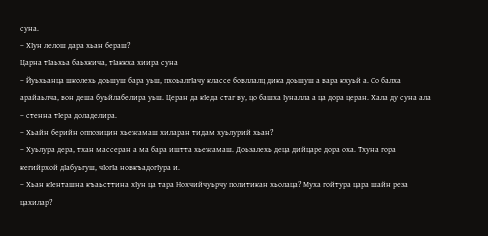суна.
– ХIун лелош дара хьан бераш?
Царна тIаьхьа баьхкича, тIаккха хиира суна
– Йуьхьанца школехь доьшуш бара уьш, пхоьалгIачу классе бовллалц дика доьшуш а вара кхуьй а. Со балха арайаьлча, вон деша буьйлабелира уьш. Церан да кIеда стаг ву, цо башха Iуналла а ца дора церан. Хала ду суна ала – стенна тIера доладелира.
– Хьайн берийн оппозицин хьежамаш хиларан тидам хуьлурий хьан?
– Хуьлура дера, тхан массеран а ма бара иштта хьежамаш. Доьзалехь деца дийцаре дора оха. Тхуна гора кегийрхой дIабуьгуш, чIогIа новкъадогIура и.
– Хьан кIенташна къаьсттина хIун ца тара Нохчийчуьрчу политикан хьолаца? Муха гойтура цара шайн реза цахилар?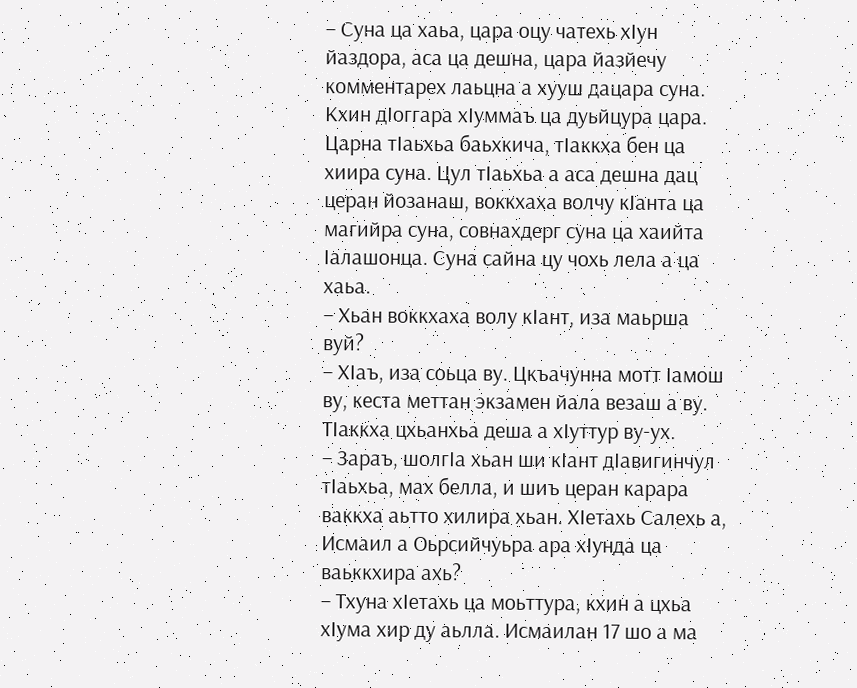– Суна ца хаьа, цара оцу чатехь хIун йаздора, аса ца дешна, цара йазйечу комментарех лаьцна а хууш дацара суна. Кхин дIоггара хIуммаъ ца дуьйцура цара. Царна тIаьхьа баьхкича, тIаккха бен ца хиира суна. Цул тIаьхьа а аса дешна дац церан йозанаш, воккхаха волчу кIанта ца магийра суна, совнахдерг суна ца хаийта Iалашонца. Суна сайна цу чохь лела а ца хаьа.
– Хьан воккхаха волу кIант, иза маьрша вуй?
– ХIаъ, иза соьца ву. Цкъачунна мотт Iамош ву, кеста меттан экзамен йала везаш а ву. ТIаккха цхьанхьа деша а хIуттур ву-ух.
– Зараъ, шолгIа хьан ши кIант дIавигинчул тIаьхьа, мах белла, и шиъ церан карара ваккха аьтто хилира хьан. ХIетахь Салехь а, Исмаил а Оьрсийчуьра ара хIунда ца ваьккхира ахь?
– Тхуна хIетахь ца моьттура, кхин а цхьа хIума хир ду аьлла. Исмаилан 17 шо а ма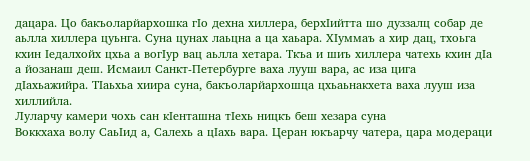дацара. Цо бакъоларйархошка гIо дехна хиллера, берхIийтта шо дуззалц собар де аьлла хиллера цуьнга. Суна цунах лаьцна а ца хаьара. ХIуммаъ а хир дац, тхоьга кхин Iедалхойх цхьа а вогIур вац аьлла хетара. Ткъа и шиъ хиллера чатехь кхин дIа а йозанаш деш. Исмаил Санкт-Петербурге ваха лууш вара, ас иза цига дIахьажийра. ТIаьхьа хиира суна, бакъоларйархошца цхьаьнакхета ваха лууш иза хиллийла.
Луларчу камери чохь сан кIенташна тIехь ницкъ беш хезара суна
Воккхаха волу СаьIид а, Салехь а цIахь вара. Церан юкъарчу чатера, цара модераци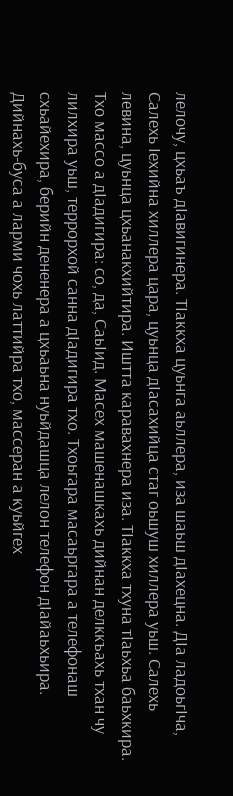лелочу, цхьаъ дIавигинера. ТIаккха цуьнга аьллера, иза шаьш дIахецна. ДIа ладоьгIча, Салехь Iехийна хиллера цара, цуьнца дIасахийца стаг оьшуш хиллера уьш. Салехь левина, цуьнца цхьанакхийтира. Иштта каравахнера иза. ТIаккха тхуна тIаьхьа баьхкира. Тхо массо а дIадигира: со, да, СаьIид. Масех машенашкахь дийнан делккъахь тхан чу лилхира уьш, террорхой санна дIадигира тхо. Тхоьгара масаьргара а телефонаш схьайехира, берийн дененера а цхьаьна нуьйдашца лелон телефон дIайаьхьира.
Дийнахь-буса а ларми чохь латтийра тхо, массеран а куьйгех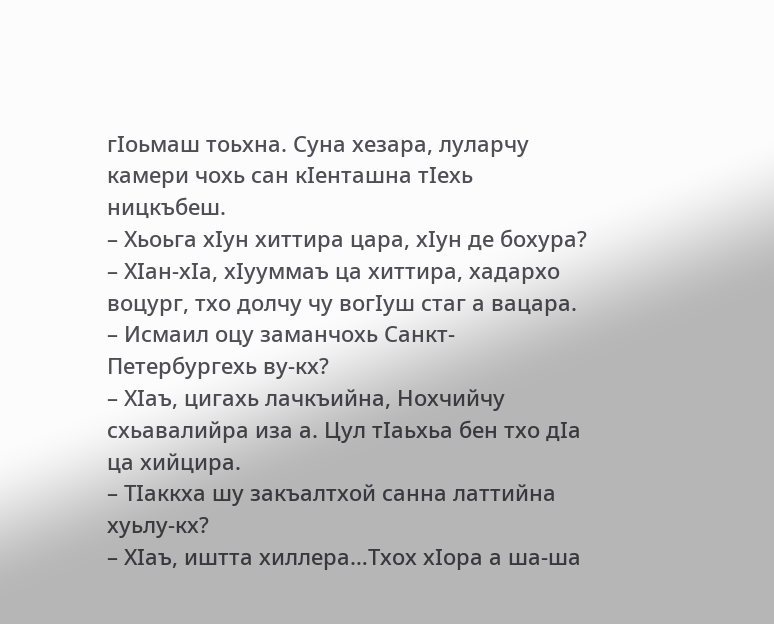гIоьмаш тоьхна. Суна хезара, луларчу камери чохь сан кIенташна тIехь ницкъбеш.
– Хьоьга хIун хиттира цара, хIун де бохура?
– ХIан-хIа, хIууммаъ ца хиттира, хадархо воцург, тхо долчу чу вогIуш стаг а вацара.
– Исмаил оцу заманчохь Санкт-Петербургехь ву-кх?
– ХIаъ, цигахь лачкъийна, Нохчийчу схьавалийра иза а. Цул тIаьхьа бен тхо дIа ца хийцира.
– ТIаккха шу закъалтхой санна латтийна хуьлу-кх?
– ХIаъ, иштта хиллера…Тхох хIора а ша-ша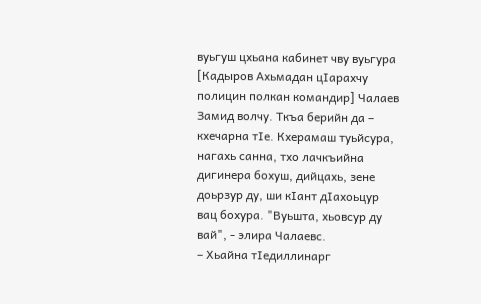вуьгуш цхьана кабинет чву вуьгура [Кадыров Ахьмадан цIарахчу полицин полкан командир] Чалаев Замид волчу. Ткъа берийн да – кхечарна тIе. Кхерамаш туьйсура, нагахь санна, тхо лачкъийна дигинера бохуш, дийцахь, зене доьрзур ду, ши кIант дIахоьцур вац бохура. "Вуьшта, хьовсур ду вай", - элира Чалаевс.
– Хьайна тIедиллинарг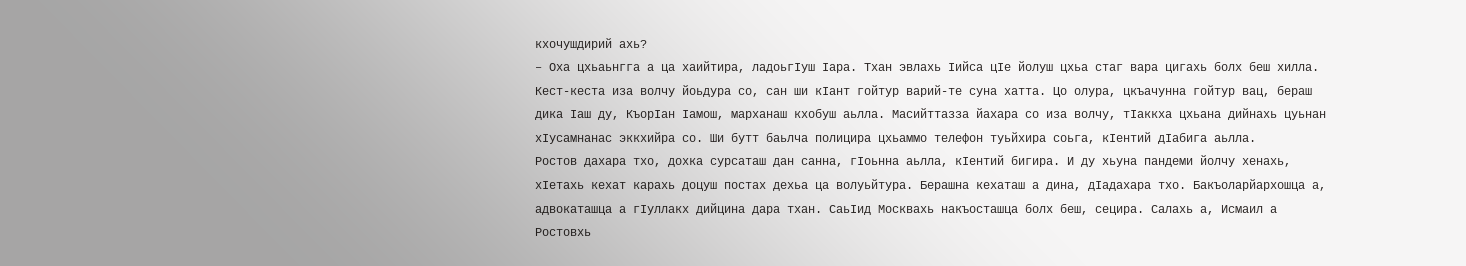кхочушдирий ахь?
– Оха цхьаьнгга а ца хаийтира, ладоьгIуш Iара. Тхан эвлахь Iийса цIе йолуш цхьа стаг вара цигахь болх беш хилла. Кест-кеста иза волчу йоьдура со, сан ши кIант гойтур варий-те суна хатта. Цо олура, цкъачунна гойтур вац, бераш дика Iаш ду, КъорIан Iамош, марханаш кхобуш аьлла. Масийттазза йахара со иза волчу, тIаккха цхьана дийнахь цуьнан хIусамнанас эккхийра со. Ши бутт баьлча полицира цхьаммо телефон туьйхира соьга, кIентий дIабига аьлла.
Ростов дахара тхо, дохка сурсаташ дан санна, гIоьнна аьлла, кIентий бигира. И ду хьуна пандеми йолчу хенахь, хIетахь кехат карахь доцуш постах дехьа ца волуьйтура. Берашна кехаташ а дина, дIадахара тхо. Бакъоларйархошца а, адвокаташца а гIуллакх дийцина дара тхан. СаьIид Москвахь накъосташца болх беш, сецира. Салахь а, Исмаил а Ростовхь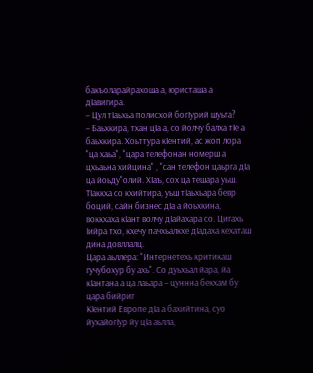бакъоларайрахоша а, юристаша а дIавигира.
– Цул тIаьхьа полисхой богIурий шуьга?
– Баьхкира, тхан цIа а, со йолчу балха тIе а баьхкира. Хоьттура кIентий, ас жоп лора "ца хаьа", "цара телефонан номерш а цхьаьна хийцина" , "сан телефон цаьрга дIа ца йоьду"олий. ХIаъ, сох ца тешара уьш. ТIаккха со кхийтира, уьш тIаьхьара бевр боций, сайн бизнес дIа а йоьхкина, воккхаха кIант волчу дIайахара со. Цигахь Iийра тхо, кхечу пачхьалкхе дIадаха кехаташ дина довллалц.
Цара аьллера: "Интернетехь критикаш гучубохур бу ахь". Со дуьхьал йара, йа кIантана а ца лаьара – цуннна бекхам бу цара бийриг
КIентий Европе дIа а бахийтина, суо йухайогIур йу цIа аьлла,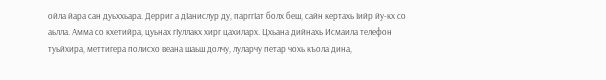ойла йара сан дуьххьара. Дерриг а дIанислур ду, парггIат болх беш, сайн кертахь Iийр йу-кх со аьлла. Амма со кхетийра, цуьнах гIуллакх хирг цахиларх. Цхьана дийнахь Исмаила телефон туьйхира, меттигера полисхо веана шаьш долчу, луларчу петар чохь къола дина,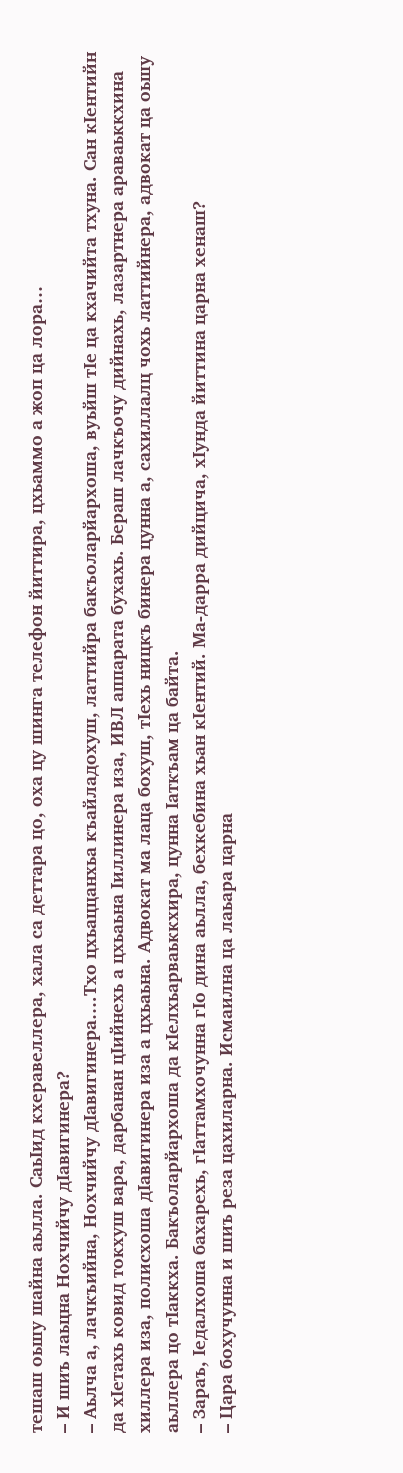тешаш оьшу шайна аьлла. СаьIид кхеравеллера, хала са деттара цо, оха цу шинга телефон йиттира, цхьаммо а жоп ца лора…
– И шиъ лаьцна Нохчийчу дIавигинера?
– Аьлча а, лачкъийна, Нохчийчу дIавигинера….Тхо цхьаццанхьа къайладохуш, латтийра бакъоларйархоша, вуьйш тIе ца кхачийта тхуна. Сан кIентийн да хIетахь ковид токхуш вара, дарбанан цIийнехь а цхьаьна Iиллинера иза, ИВЛ аппарата бухахь. Бераш лачкъочу дийнахь, лазартнера араваьккхина хиллера иза, полисхоша дIавигинера иза а цхьаьна. Адвокат ма лаца бохуш, тIехь ницкъ бинера цунна а, сахиллалц чохь латтийнера, адвокат ца оьшу аьллера цо тIаккха. Бакъоларйархоша да кIелхьарваьккхира, цунна Iаткъам ца байта.
– Зараъ, Iедалхоша бахарехь, гIаттамхочунна гIо дина аьлла, бехкебина хьан кIентий. Ма-дарра дийцича, хIунда йиттина царна хенаш?
– Цара бохучунна и шиъ реза цахиларна. Исмаилна ца лаьара царна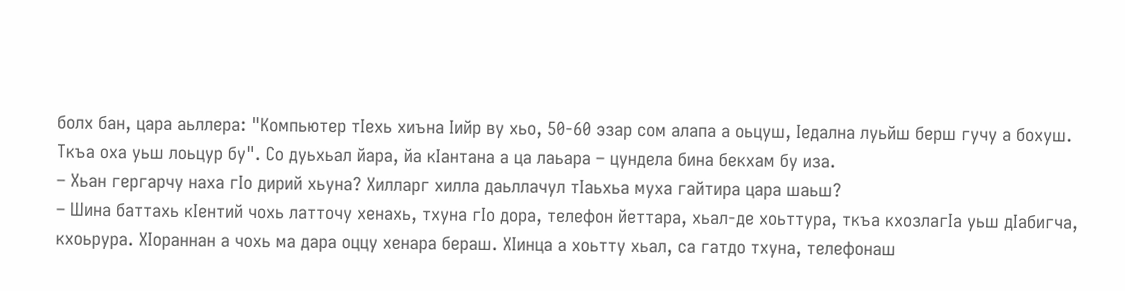болх бан, цара аьллера: "Компьютер тIехь хиъна Iийр ву хьо, 50-60 эзар сом алапа а оьцуш, Iедална луьйш берш гучу а бохуш. Ткъа оха уьш лоьцур бу". Со дуьхьал йара, йа кIантана а ца лаьара – цундела бина бекхам бу иза.
– Хьан гергарчу наха гIо дирий хьуна? Хилларг хилла даьллачул тIаьхьа муха гайтира цара шаьш?
– Шина баттахь кIентий чохь латточу хенахь, тхуна гIо дора, телефон йеттара, хьал-де хоьттура, ткъа кхозлагIа уьш дIабигча, кхоьрура. ХIораннан а чохь ма дара оццу хенара бераш. ХIинца а хоьтту хьал, са гатдо тхуна, телефонаш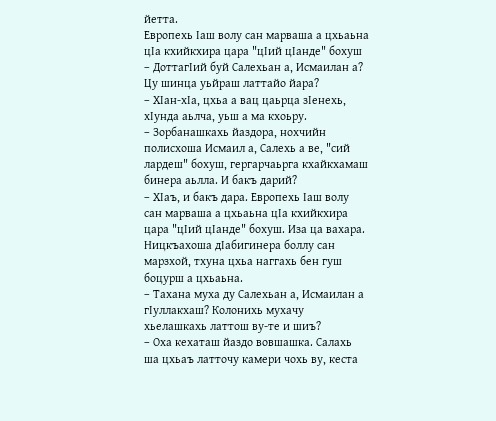йетта.
Европехь Iаш волу сан марваша а цхьаьна цIа кхийкхира цара "цIий цIанде" бохуш
– ДоттагIий буй Салехьан а, Исмаилан а? Цу шинца уьйраш латтайо йара?
– ХIан-хIа, цхьа а вац цаьрца зIенехь, хIунда аьлча, уьш а ма кхоьру.
– Зорбанашкахь йаздора, нохчийн полисхоша Исмаил а, Салехь а ве, "сий лардеш" бохуш, гергарчаьрга кхайкхамаш бинера аьлла. И бакъ дарий?
– ХIаъ, и бакъ дара. Европехь Iаш волу сан марваша а цхьаьна цIа кхийкхира цара "цIий цIанде" бохуш. Иза ца вахара. Ницкъахоша дIабигинера боллу сан марзхой, тхуна цхьа наггахь бен гуш боцурш а цхьаьна.
– Тахана муха ду Салехьан а, Исмаилан а гIуллакхаш? Колонихь мухачу хьелашкахь латтош ву-те и шиъ?
– Оха кехаташ йаздо вовшашка. Салахь ша цхьаъ латточу камери чохь ву, кеста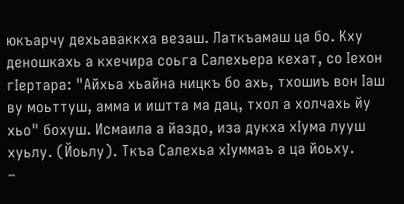юкъарчу дехьаваккха везаш. Латкъамаш ца бо. Кху деношкахь а кхечира соьга Салехьера кехат, со Iехон гIертара: "Айхьа хьайна ницкъ бо ахь, тхошиъ вон Iаш ву моьттуш, амма и иштта ма дац, тхол а холчахь йу хьо" бохуш. Исмаила а йаздо, иза дукха хIума лууш хуьлу. (Йоьлу). Ткъа Салехьа хIуммаъ а ца йоьху.
–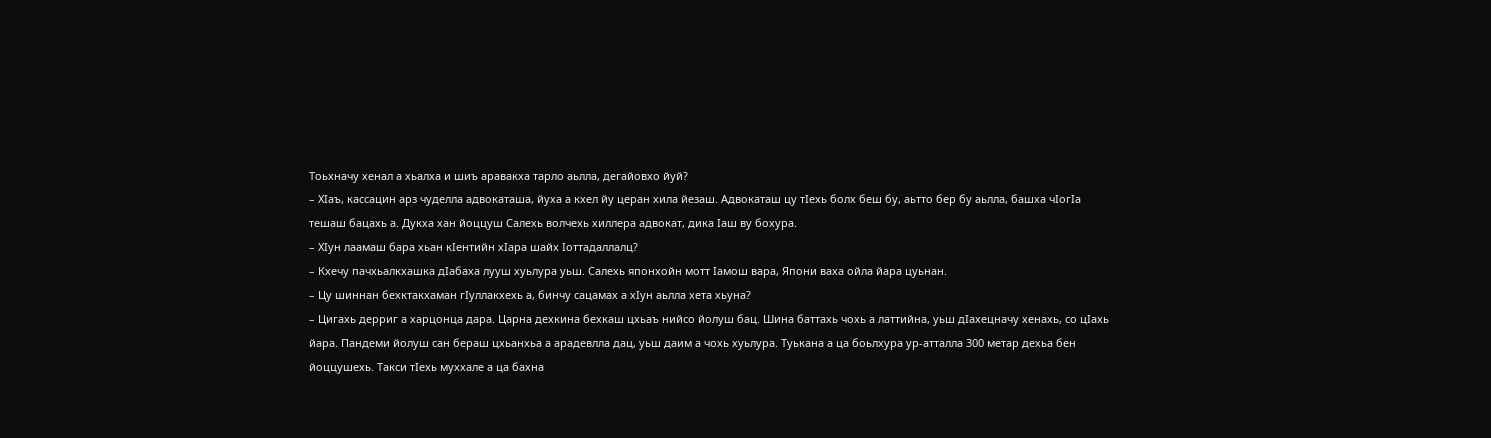Тоьхначу хенал а хьалха и шиъ аравакха тарло аьлла, дегайовхо йуй?
– ХIаъ, кассацин арз чуделла адвокаташа, йуха а кхел йу церан хила йезаш. Адвокаташ цу тIехь болх беш бу, аьтто бер бу аьлла, башха чIогIа тешаш бацахь а. Дукха хан йоццуш Салехь волчехь хиллера адвокат, дика Iаш ву бохура.
– ХIун лаамаш бара хьан кIентийн хIара шайх Iоттадаллалц?
– Кхечу пачхьалкхашка дIабаха лууш хуьлура уьш. Салехь японхойн мотт Iамош вара, Япони ваха ойла йара цуьнан.
– Цу шиннан бехктакхаман гIуллакхехь а, бинчу сацамах а хIун аьлла хета хьуна?
– Цигахь дерриг а харцонца дара. Царна дехкина бехкаш цхьаъ нийсо йолуш бац. Шина баттахь чохь а латтийна, уьш дIахецначу хенахь, со цIахь йара. Пандеми йолуш сан бераш цхьанхьа а арадевлла дац, уьш даим а чохь хуьлура. Туькана а ца боьлхура ур-атталла 300 метар дехьа бен йоццушехь. Такси тIехь муххале а ца бахна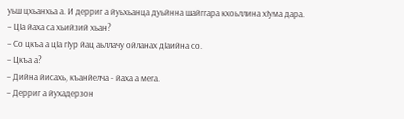уьш цхьанхьа а. И дерриг а йуьхьанца дуьйнна шайггара кхоьллина хIума дара.
– ЦIа йаха са хьийзий хьан?
– Со цкъа а цIа гIур йац аьллачу ойланах дIаийна со.
– Цкъа а?
– Дийна йисахь, къанйелча - йаха а мега.
– Дерриг а йухадерзон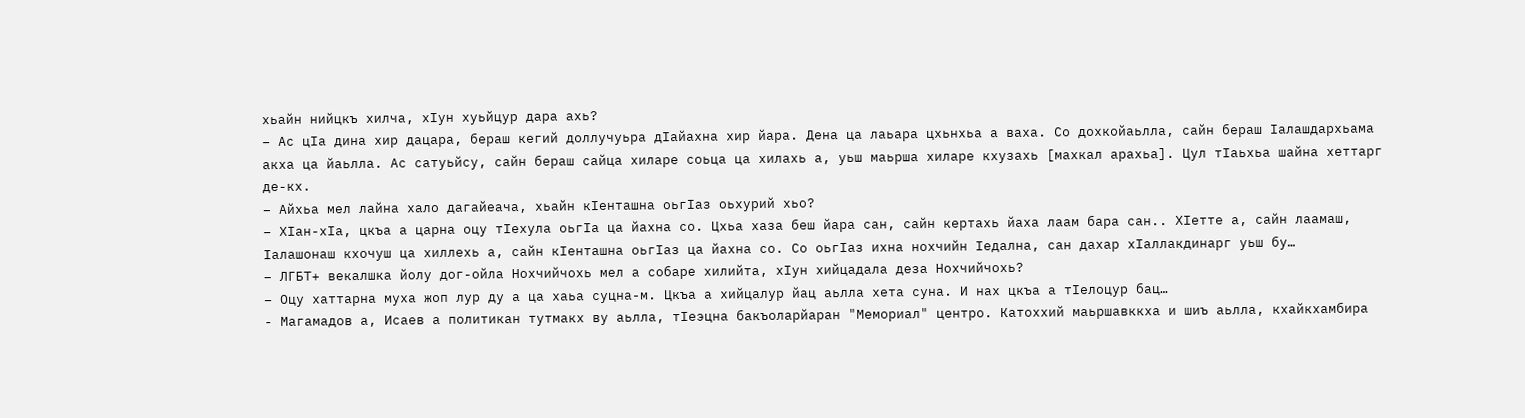хьайн нийцкъ хилча, хIун хуьйцур дара ахь?
– Ас цIа дина хир дацара, бераш кегий доллучуьра дIайахна хир йара. Дена ца лаьара цхьнхьа а ваха. Со дохкойаьлла, сайн бераш Iалашдархьама акха ца йаьлла. Ас сатуьйсу, сайн бераш сайца хиларе соьца ца хилахь а, уьш маьрша хиларе кхузахь [махкал арахьа]. Цул тIаьхьа шайна хеттарг де-кх.
– Айхьа мел лайна хало дагайеача, хьайн кIенташна оьгIаз оьхурий хьо?
– ХIан-хIа, цкъа а царна оцу тIехула оьгIа ца йахна со. Цхьа хаза беш йара сан, сайн кертахь йаха лаам бара сан.. ХIетте а, сайн лаамаш, Iалашонаш кхочуш ца хиллехь а, сайн кIенташна оьгIаз ца йахна со. Со оьгIаз ихна нохчийн Iедална, сан дахар хIаллакдинарг уьш бу…
– ЛГБТ+ векалшка йолу дог-ойла Нохчийчохь мел а собаре хилийта, хIун хийцадала деза Нохчийчохь?
– Оцу хаттарна муха жоп лур ду а ца хаьа суцна-м. Цкъа а хийцалур йац аьлла хета суна. И нах цкъа а тIелоцур бац…
- Магамадов а, Исаев а политикан тутмакх ву аьлла, тIеэцна бакъоларйаран "Мемориал" центро. Катоххий маьршавккха и шиъ аьлла, кхайкхамбира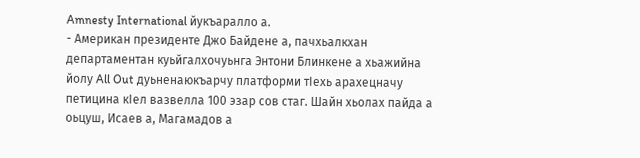Amnesty International йукъаралло а.
- Американ президенте Джо Байдене а, пачхьалкхан департаментан куьйгалхочуьнга Энтони Блинкене а хьажийна йолу All Out дуьненаюкъарчу платформи тIехь арахецначу петицина кIел вазвелла 100 эзар сов стаг. Шайн хьолах пайда а оьцуш, Исаев а, Магамадов а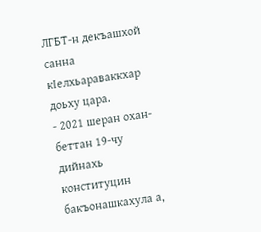ЛГБТ-н декъашхой санна кIелхьараваккхар доьху цара.
- 2021 шеран охан-беттан 19-чу дийнахь конституцин бакъонашкахула а,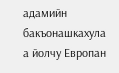адамийн бакъонашкахула а йолчу Европан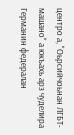центро а, "Оьрсийчоьнан ЛГБТ-машано" а юкъахь арз чуделира Германин федералан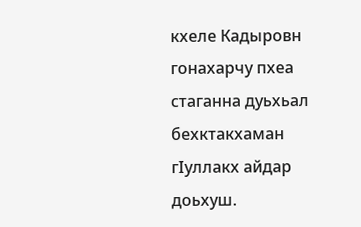кхеле Кадыровн гонахарчу пхеа стаганна дуьхьал бехктакхаман гIуллакх айдар доьхуш.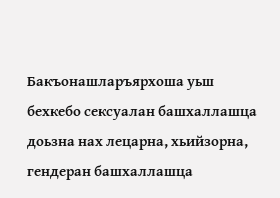Бакъонашларъярхоша уьш бехкебо сексуалан башхаллашца доьзна нах лецарна, хьийзорна, гендеран башхаллашца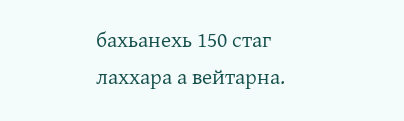бахьанехь 150 стаг лаххара а вейтарна.